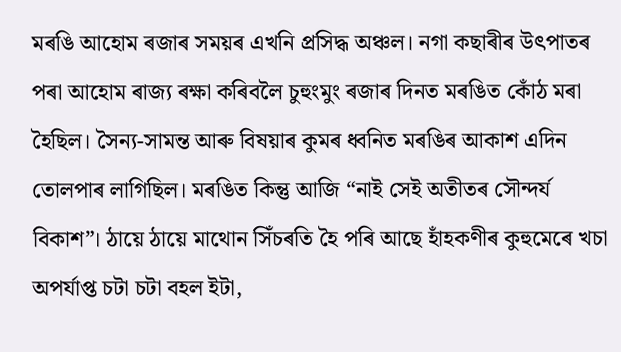মৰঙি আহোম ৰজাৰ সময়ৰ এখনি প্রসিদ্ধ অঞ্চল। নগা কছাৰীৰ উৎপাতৰ পৰা আহোম ৰাজ্য ৰক্ষা কৰিবলৈ চুহুংমুং ৰজাৰ দিনত মৰঙিত কোঁঠ মৰা হৈছিল। সৈন্য-সামন্ত আৰু বিষয়াৰ কুমৰ ধ্বনিত মৰঙিৰ আকাশ এদিন তোলপাৰ লাগিছিল। মৰঙিত কিন্তু আজি “নাই সেই অতীতৰ সৌন্দর্য বিকাশ”। ঠায়ে ঠায়ে মাথোন সিঁচৰতি হৈ পৰি আছে হাঁহকণীৰ কুহুমেৰে খচা অপর্যাপ্ত চটা চটা বহল ইটা,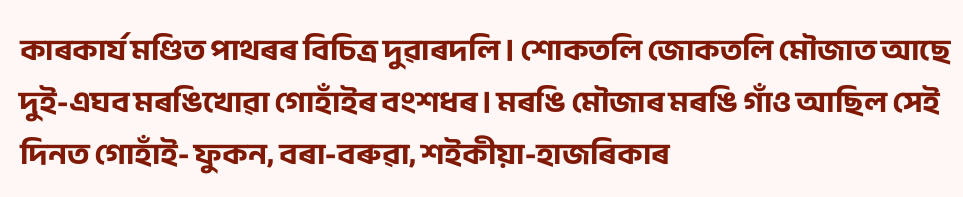কাৰকাৰ্য মণ্ডিত পাথৰৰ বিচিত্ৰ দুৱাৰদলি। শোকতলি জোকতলি মৌজাত আছে দুই-এঘব মৰঙিখোৱা গোহাঁইৰ বংশধৰ। মৰঙি মৌজাৰ মৰঙি গাঁও আছিল সেই দিনত গোহাঁই- ফুকন, বৰা-বৰুৱা, শইকীয়া-হাজৰিকাৰ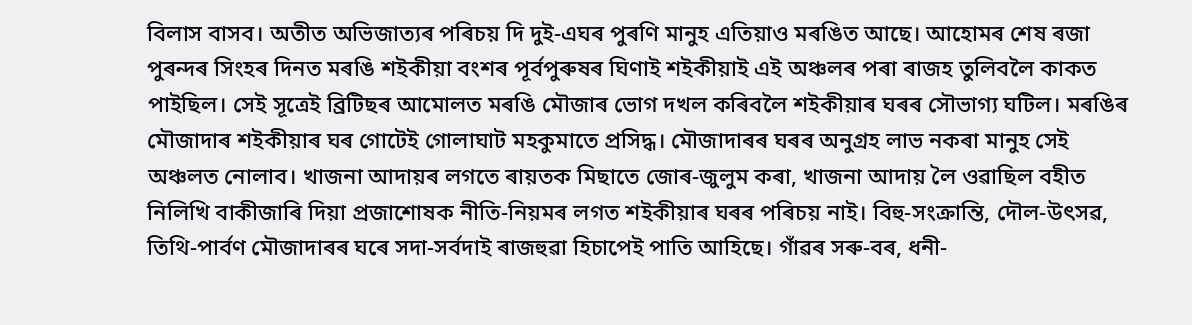বিলাস বাসব। অতীত অভিজাত্যৰ পৰিচয় দি দুই-এঘৰ পুৰণি মানুহ এতিয়াও মৰঙিত আছে। আহোমৰ শেষ ৰজা পুৰন্দৰ সিংহৰ দিনত মৰঙি শইকীয়া বংশৰ পূৰ্বপুৰুষৰ ঘিণাই শইকীয়াই এই অঞ্চলৰ পৰা ৰাজহ তুলিবলৈ কাকত পাইছিল। সেই সূত্রেই ব্রিটিছৰ আমোলত মৰঙি মৌজাৰ ভোগ দখল কৰিবলৈ শইকীয়াৰ ঘৰৰ সৌভাগ্য ঘটিল। মৰঙিৰ মৌজাদাৰ শইকীয়াৰ ঘৰ গোটেই গোলাঘাট মহকুমাতে প্রসিদ্ধ। মৌজাদাৰৰ ঘৰৰ অনুগ্রহ লাভ নকৰা মানুহ সেই অঞ্চলত নোলাব। খাজনা আদায়ৰ লগতে ৰায়তক মিছাতে জোৰ-জুলুম কৰা, খাজনা আদায় লৈ ওৱাছিল বহীত নিলিখি বাকীজাৰি দিয়া প্রজাশোষক নীতি-নিয়মৰ লগত শইকীয়াৰ ঘৰৰ পৰিচয় নাই। বিহু-সংক্রান্তি, দৌল-উৎসৱ, তিথি-পার্বণ মৌজাদাৰৰ ঘৰে সদা-সৰ্বদাই ৰাজহুৱা হিচাপেই পাতি আহিছে। গাঁৱৰ সৰু-বৰ, ধনী-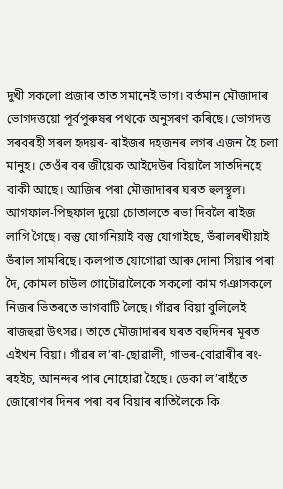দুখী সকলো প্ৰজাৰ তাত সমানেই ভাগ। বর্তমান মৌজাদাৰ ভোগদত্তয়ো পূর্বপুৰুষৰ পথকে অনুসৰণ কৰিছে। ভোগদত্ত সৰবৰহী সৰল হৃদয়ৰ- ৰাইজৰ দহজনৰ লগৰ এজন হৈ চলা মানুহ। তেওঁৰ বৰ জীয়েক আইদেউৰ বিয়ালৈ সাতদিনহে বাকী আছে। আজিৰ পৰা মৌজাদাৰৰ ঘৰত হুলস্থূল। আগফাল-পিছফাল দুয়ো চোতালতে ৰভা দিবলৈ ৰাইজ লাগি গৈছে। বস্তু যোগনিয়াই বস্তু যোগাইছে, ভঁৰালৰখীয়াই ভঁৰাল সামৰিছে। কলপাত যোগোৱা আৰু দোনা সিয়াৰ পৰা দৈ, কোমল চাউল গোটোৱালৈকে সকলো কাম গঞাসকলে নিজৰ ভিতৰতে ভাগবাটি লৈছে। গাঁৱৰ বিয়া বুলিলেই ৰাজহুৱা উৎসৱ। তাতে মৌজাদাৰৰ ঘৰত বহুদিনৰ মূৰত এইখন বিয়া। গাঁৱৰ ল’ৰা-ছোৱালী, গাভৰ-বোৱাৰীৰ ৰং-ৰহইচ, আনন্দৰ পাৰ নোহোৱা হৈছে। ডেকা ল’ৰাহঁতে জোৰোণৰ দিনৰ পৰা বৰ বিয়াৰ ৰাতিলৈকে কি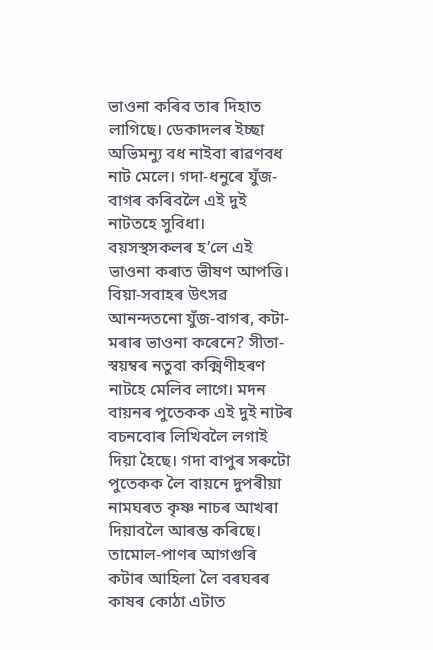ভাওনা কৰিব তাৰ দিহাত লাগিছে। ডেকাদলৰ ইচ্ছা অভিমন্যু বধ নাইবা ৰাৱণবধ নাট মেলে। গদা-ধনুৰে যুঁজ-বাগৰ কৰিবলৈ এই দুই নাটতহে সুবিধা। বয়সস্থসকলৰ হ’লে এই ভাওনা কৰাত ভীষণ আপত্তি। বিয়া-সবাহৰ উৎসৱ আনন্দতনো যুঁজ-বাগৰ, কটা-মৰাৰ ভাওনা কৰেনে? সীতা-স্বয়ম্বৰ নতুবা কক্মিণীহৰণ নাটহে মেলিব লাগে। মদন বায়নৰ পুতেকক এই দুই নাটৰ বচনবোৰ লিখিবলৈ লগাই দিয়া হৈছে। গদা বাপুৰ সৰুটো পুতেকক লৈ বায়নে দুপৰীয়া নামঘৰত কৃষ্ণ নাচৰ আখৰা দিয়াবলৈ আৰম্ভ কৰিছে। তামোল-পাণৰ আগগুৰি কটাৰ আহিলা লৈ বৰঘৰৰ কাষৰ কোঠা এটাত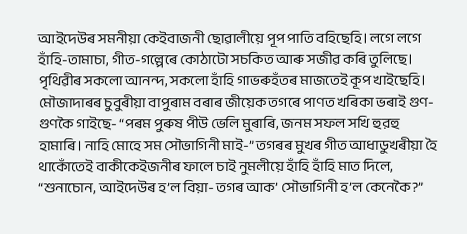আইদেউৰ সমনীয়া কেইবাজনী ছোৱালীয়ে পূপ পাতি বহিছেহি। লগে লগে হাঁহি-তামাচা, গীত-গল্পেৰে কোঠাটো সচকিত আৰু সজীৱ কৰি তুলিছে। পৃথিৱীৰ সকলো আনন্দ, সকলো হাঁহি গাভৰুহঁতৰ মাজতেই কূপ খাইছেহি। মৌজাদাৰৰ চুবুৰীয়া বাপুৰাম বৰাৰ জীয়েক তগৰে পাণত খৰিকা ভৰাই গুণ-গুণকৈ গাইছে- “পৰম পুৰুষ পীউ ভেলি মুৰাৰি, জনম সফল সখি হুরহু হামাৰি। নাহি মোহে সম সৌভাগিনী মাই-” তগৰৰ মুখৰ গীত আধাডুখৰীয়া হৈ থাকোঁতেই বাকীকেইজনীৰ ফালে চাই নুমলীয়ে হাঁহি হাঁহি মাত দিলে, “শুনাচোন, আইদেউৰ হ’ল বিয়া- তগৰ আক’ সৌভাগিনী হ’ল কেনেকৈ?”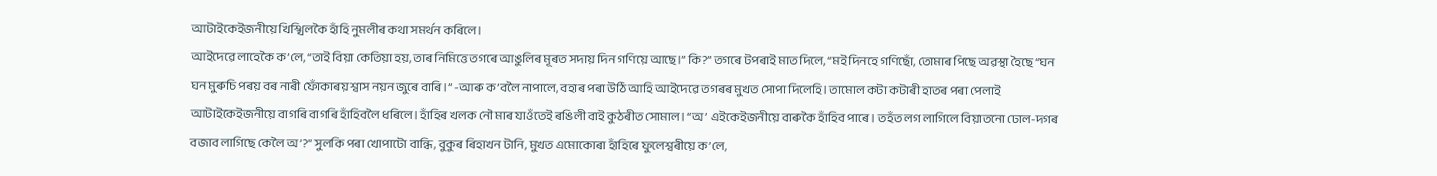আটাইকেইজনীয়ে খিস্খিলকৈ হাঁহি নুমলীৰ কথা সমৰ্থন কৰিলে।
আইদেৱে লাহেকৈ ক’লে, “তাই বিয়া কেতিয়া হয়, তাৰ নিমিত্তে তগৰে আঙুলিৰ মূৰত সদায় দিন গণিয়ে আছে।” কি?” তগৰে টপৰাই মাত দিলে, “মই দিনহে গণিছোঁ, তোমাৰ পিছে অৱস্থা হৈছে “ঘন ঘন মুৰুচি পৰয় বৰ নাৰী ফোঁকাৰয় শ্বাস নয়ন জুৰে বাৰি।” -আৰু ক’বলৈ নাপালে, বহাৰ পৰা উঠি আহি আইদেৱে তগৰৰ মুখত সোপা দিলেহি। তামোল কটা কটাৰী হাতৰ পৰা পেলাই আটাইকেইজনীয়ে বাগৰি বাগৰি হাঁহিবলৈ ধৰিলে। হাঁহিৰ খলক নৌ মাৰ যাওঁতেই ৰঙিলী বাই কুঠৰীত সোমাল। “অ’ এইকেইজনীয়ে বাৰুকৈ হাঁহিব পাৰে। তহঁত লগ লাগিলে বিয়াতনো ঢোল-দগৰ বজাব লাগিছে কেলৈ অ’?” সুলকি পৰা খোপাটো বান্ধি, বুকুৰ ৰিহাখন টানি, মুখত এমোকোৰা হাঁহিৰে ফুলেশ্বৰীয়ে ক’লে,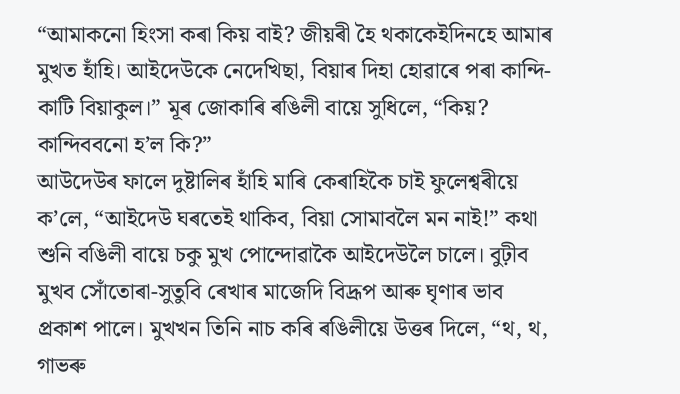“আমাকনো হিংসা কৰা কিয় বাই? জীয়ৰী হৈ থকাকেইদিনহে আমাৰ মুখত হাঁহি। আইদেউকে নেদেখিছা, বিয়াৰ দিহা হোৱাৰে পৰা কান্দি-কাটি বিয়াকুল।” মূৰ জোকাৰি ৰঙিলী বায়ে সুধিলে, “কিয়? কান্দিববনো হ’ল কি?”
আউদেউৰ ফালে দুষ্টালিৰ হাঁহি মাৰি কেৰাহিকৈ চাই ফুলেশ্বৰীয়ে ক’লে, “আইদেউ ঘৰতেই থাকিব, বিয়া সোমাবলৈ মন নাই!” কথা শুনি বঙিলী বায়ে চকু মুখ পোন্দোৱাকৈ আইদেউলৈ চালে। বুঢ়ীব মুখব সোঁতোৰা-সুতুবি ৰেখাৰ মাজেদি বিদ্রূপ আৰু ঘৃণাৰ ভাব প্রকাশ পালে। মুখখন তিনি নাচ কৰি ৰঙিলীয়ে উত্তৰ দিলে, “থ, থ, গাভৰু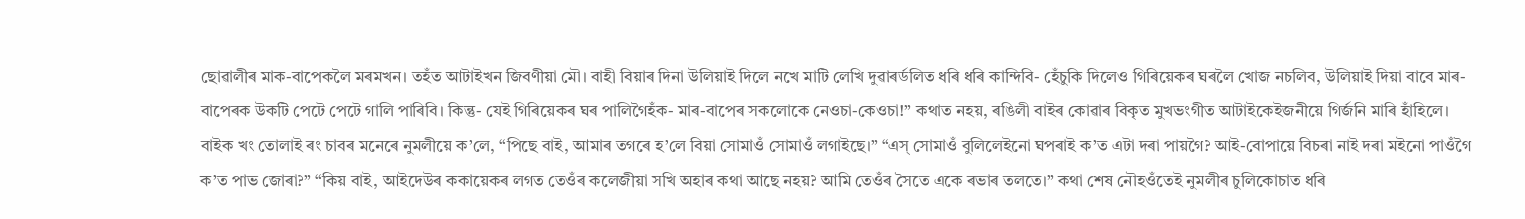ছোৱালীৰ মাক-বাপেকলৈ মৰমখন। তহঁত আটাইখন জিবণীয়া মৌ। বাহী বিয়াৰ দিনা উলিয়াই দিলে নখে মাটি লেখি দুৱাৰৰ্ডলিত ধৰি ধৰি কান্দিবি- হেঁচুকি দিলেও গিৰিয়েকৰ ঘৰলৈ খোজ নচলিব, উলিয়াই দিয়া বাবে মাৰ-বাপেৰক উকটি পেটে পেটে গালি পাৰিবি। কিন্তু- যেই গিৰিয়েকৰ ঘৰ পালিগৈহঁক- মাৰ-বাপেৰ সকলোকে নেওচা-কেওচা!” কথাত নহয়, ৰঙিলী বাইৰ কোৱাৰ বিকৃত মুখভংগীত আটাইকেইজনীয়ে গির্জনি মাৰি হাঁহিলে। বাইক খং তোলাই ৰং চাবৰ মনেৰে নুমলীয়ে ক’লে, “পিছে বাই, আমাৰ তগৰে হ’লে বিয়া সোমাওঁ সোমাওঁ লগাইছে।” “এস্ সোমাওঁ বুলিলেইনো ঘপৰাই ক’ত এটা দৰা পায়গৈ? আই-বোপায়ে বিচৰা নাই দৰা মইনো পাওঁগৈ ক’ত পাভ জোৰা?” “কিয় বাই, আইদেউৰ ককায়েকৰ লগত তেওঁৰ কলেজীয়া সখি অহাৰ কথা আছে নহয়? আমি তেওঁৰ সৈতে একে ৰভাৰ তলতে।” কথা শেষ নৌহওঁতেই নুমলীৰ চুলিকোচাত ধৰি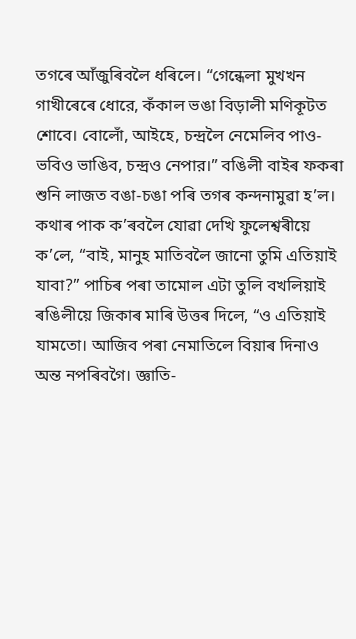তগৰে আঁজুৰিবলৈ ধৰিলে। “গেন্ধেলা মুখখন গাখীৰেৰে ধোরে, কঁকাল ভঙা বিড়ালী মণিকূটত শোবে। বোলোঁ, আইহে, চন্দ্রলৈ নেমেলিব পাও-ভবিও ভাঙিব, চন্দ্রও নেপার।” বঙিলী বাইৰ ফকৰা শুনি লাজত বঙা-চঙা পৰি তগৰ কন্দনামুৱা হ’ল। কথাৰ পাক ক’ৰবলৈ যোৱা দেখি ফুলেশ্বৰীয়ে ক’লে, “বাই, মানুহ মাতিবলৈ জানো তুমি এতিয়াই যাবা?” পাচিৰ পৰা তামোল এটা তুলি বখলিয়াই ৰঙিলীয়ে জিকাৰ মাৰি উত্তৰ দিলে, “ও এতিয়াই যামতো। আজিব পৰা নেমাতিলে বিয়াৰ দিনাও অন্ত নপৰিবগৈ। জ্ঞাতি-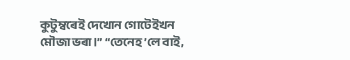কুটুম্বৰেই দেখোন গোটেইখন মৌজা ভৰা।” “তেনেহ’লে বাই,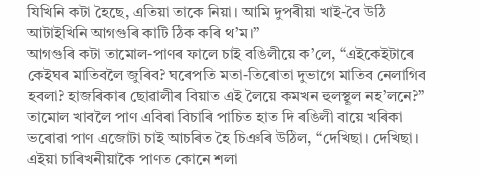যিখিনি কটা হৈছে, এতিয়া তাকে নিয়া। আমি দুপৰীয়া খাই-বৈ উঠি আটাইখিনি আগগুৰি কাটি ঠিক কৰি থ’ম।”
আগগুৰি কটা তামোল-পাণৰ ফালে চাই বঙিলীয়ে ক’লে, “এইকেইটাৰে কেইঘৰ মাতিবলৈ জুৰিব? ঘৰেপতি মতা-তিৰোতা দুভাগে মাতিব নেলাগিব হবলা? হাজৰিকাৰ ছোৱালীৰ বিয়াত এই লৈয়ে কমখন হুলস্থূল নহ’লনে?” তামোল খাবলৈ পাণ এবিৰা বিচাৰি পাচিত হাত দি ৰঙিলী বায়ে খৰিকা ভৰোৱা পাণ এজোটা চাই আচৰিত হৈ চিঞৰি উঠিল, “দেখিছা। দেখিছা। এইয়া চাৰিখনীয়াকৈ পাণত কোনে শলা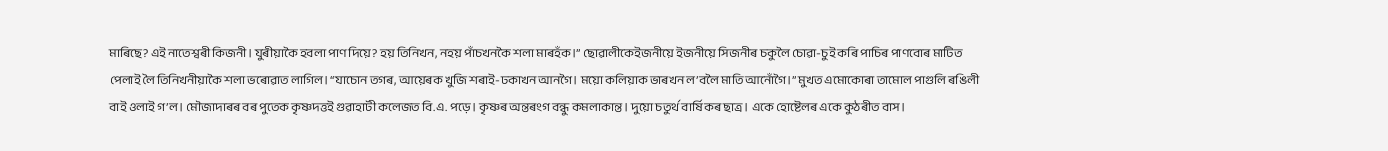মাৰিছে? এই নাতেশ্বৰী কিজনী। যুৰীয়াকৈ হবলা পাণ দিয়ে? হয় তিনিখন, নহয় পাঁচখনকৈ শলা মাৰহঁক।” ছোৱালীকেইজনীয়ে ইজনীয়ে সিজনীৰ চকুলৈ চোৱা-চুই কৰি পাচিৰ পাণবোৰ মাটিত পেলাই লৈ তিনিখনীয়াকৈ শলা ভৰোৱাত লাগিল। “যাচোন তগৰ, আয়েৰক খুজি শৰাই-ঢকাখন আনগৈ। ময়ো কলিয়াক ভাৰখন ল’বলৈ মাতি আনোঁগৈ।” মুখত এমোকোৰা তামোল পাগুলি ৰঙিলী বাই ওলাই গ’ল। মৌজাদাৰৰ বৰ পুতেক কৃষ্ণদত্তই গুৱাহাটী কলেজত বি.এ. পড়ে। কৃষ্ণৰ অন্তৰংগ বন্ধু কমলাকান্ত। দুয়ো চতুর্থ বার্ষিকৰ ছাত্র। একে হোষ্টেলৰ একে কুঠৰীত বাস।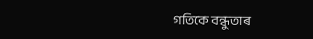গতিকে বন্ধুতাৰ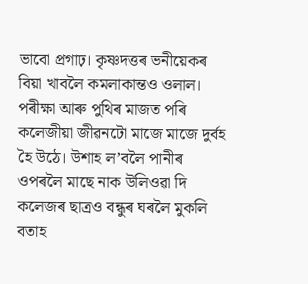ভাবো প্রগাঢ়। কৃষ্ণদত্তৰ ভনীয়েকৰ বিয়া খাবলৈ কমলাকান্তও ওলাল। পৰীক্ষা আৰু পুথিৰ মাজত পৰি কলেজীয়া জীৱনটো মাজে মাজে দুর্বহ হৈ উঠে। উশাহ ল’বলৈ পানীৰ ওপৰলৈ মাছে নাক উলিওৱা দি কলেজৰ ছাত্ৰও বন্ধুৰ ঘৰলৈ মুকলি বতাহ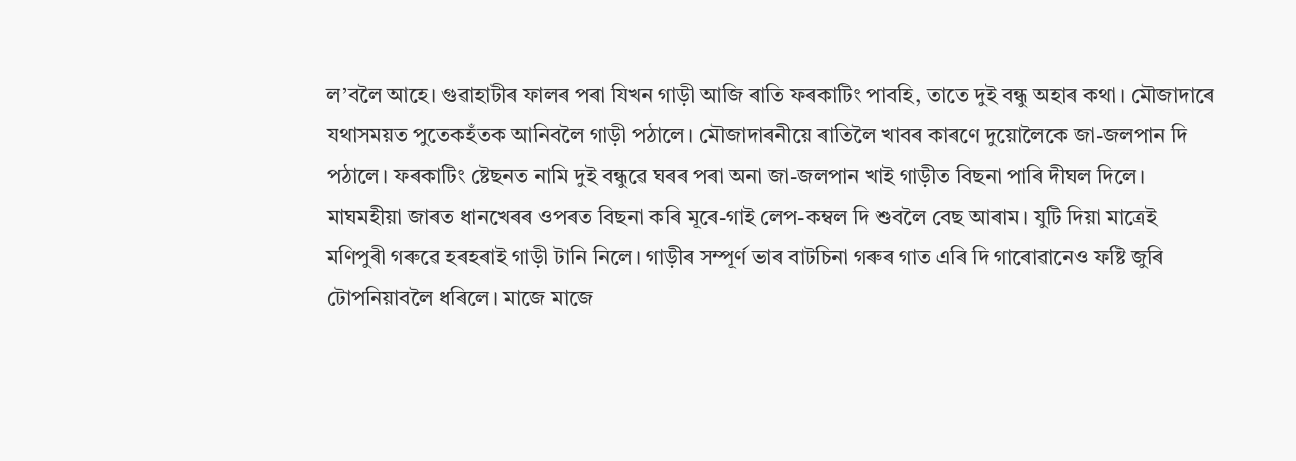ল’বলৈ আহে। গুৱাহাটীৰ ফালৰ পৰা যিখন গাড়ী আজি ৰাতি ফৰকাটিং পাবহি, তাতে দুই বন্ধু অহাৰ কথা। মৌজাদাৰে যথাসময়ত পুতেকহঁতক আনিবলৈ গাড়ী পঠালে। মৌজাদাৰনীয়ে ৰাতিলৈ খাবৰ কাৰণে দুয়োলৈকে জা-জলপান দি পঠালে। ফৰকাটিং ষ্টেছনত নামি দুই বন্ধুৱে ঘৰৰ পৰা অনা জা-জলপান খাই গাড়ীত বিছনা পাৰি দীঘল দিলে। মাঘমহীয়া জাৰত ধানখেৰৰ ওপৰত বিছনা কৰি মূৰে-গাই লেপ-কম্বল দি শুবলৈ বেছ আৰাম। যুটি দিয়া মাত্রেই মণিপুৰী গৰুৱে হৰহৰাই গাড়ী টানি নিলে। গাড়ীৰ সম্পূৰ্ণ ভাৰ বাটচিনা গৰুৰ গাত এৰি দি গাৰোৱানেও ফষ্টি জুৰি টোপনিয়াবলৈ ধৰিলে। মাজে মাজে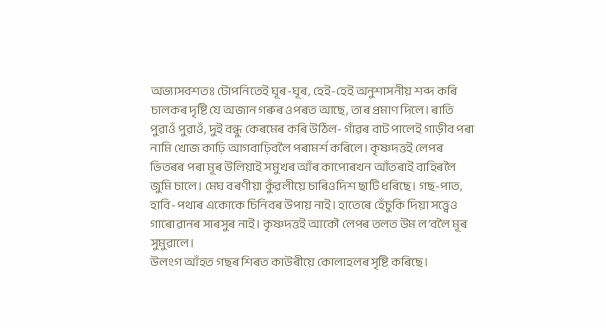অভ্যাসবশতঃ টোপনিতেই ঘূৰ-ঘূৰ, হেই-হেই অনুশাসনীয় শব্দ কৰি চালকৰ দৃষ্টি যে অজান গৰুৰ ওপৰত আছে, তাৰ প্ৰমাণ দিলে। ৰাতি পুৱাওঁ পুৱাওঁ, দুই বন্ধু কেৰমেৰ কৰি উঠিল- গাঁৱৰ বাট পালেই গাড়ীব পৰা নামি খোজ কাঢ়ি আগবাঢ়িবলৈ পৰামৰ্শ কৰিলে। কৃষ্ণদত্তই লেপৰ ভিতৰৰ পৰা মূৰ উলিয়াই সমুখৰ আঁৰ কাপোৰখন আঁতৰাই বাহিৰলৈ জুমি চালে। মেঘ বৰণীয়া কুঁৱলীয়ে চাৰিওদিশ ছাটি ধৰিছে। গছ-পাত, হাবি-পথাৰ একোকে চিনিবৰ উপায় নাই। হাতেৰে হেঁচুকি দিয়া সত্ত্বেও গাৰোৱানৰ সাৰসুৰ নাই। কৃষ্ণদত্তই আকৌ লেপৰ তলত উম ল’বলৈ মূৰ সুমুৱালে।
উলংগ আঁহত গছৰ শিৰত কাউৰীয়ে কোলাহলৰ সৃষ্টি কৰিছে।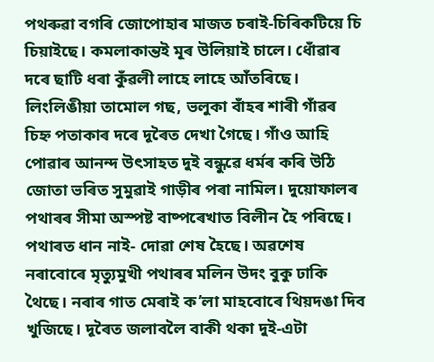পথৰুৱা বগৰি জোপোহাৰ মাজত চৰাই-চিৰিকটিয়ে চি চিয়াইছে। কমলাকান্তই মূৰ উলিয়াই চালে। ধোঁৱাৰ দৰে ছাটি ধৰা কুঁৱলী লাহে লাহে আঁতৰিছে। লিংলিঙীয়া তামোল গছ, ভলুকা বাঁহৰ শাৰী গাঁৱৰ চিহ্ন পতাকাৰ দৰে দূৰৈত দেখা গৈছে। গাঁও আহি পোৱাৰ আনন্দ উৎসাহত দুই বন্ধুৱে ধৰ্মৰ কৰি উঠি জোতা ভৰিত সুমুৱাই গাড়ীৰ পৰা নামিল। দুয়োফালৰ পথাৰৰ সীমা অস্পষ্ট বাষ্পৰেখাত বিলীন হৈ পৰিছে। পথাৰত ধান নাই- দোৱা শেষ হৈছে। অৱশেষ নৰাবোৰে মৃত্যুমুখী পথাৰৰ মলিন উদং বুকু ঢাকি থৈছে। নৰাৰ গাত মেৰাই ক’লা মাহবোৰে থিয়দঙা দিব খুজিছে। দূৰৈত জলাবলৈ বাকী থকা দুই-এটা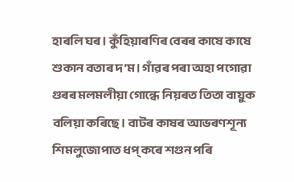হাৰলি ঘৰ। কুঁহিয়াৰণিৰ বেৰৰ কাষে কাষে শুকান বতাৰ দ’ম। গাঁৱৰ পৰা অহা পগোৱা গুৰৰ মলমলীয়া গোন্ধে নিয়ৰত তিতা বায়ুক বলিয়া কৰিছে। বাটৰ কাষৰ আভৰণশূন্য শিমলুজোপাত ধপ্ কৰে শগুন পৰি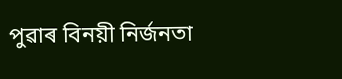পুৱাৰ বিনয়ী নির্জনতা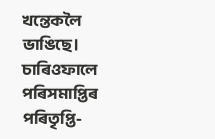খন্তেকলৈ ভাঙিছে। চাৰিওফালে পৰিসমাপ্তিৰ পৰিতৃপ্তি-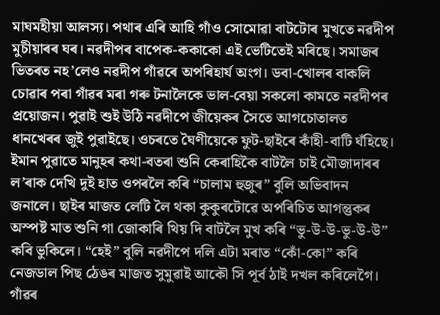মাঘমহীয়া আলস্য। পথাৰ এৰি আহি গাঁও সোমোৱা বাটটোৰ মুখতে নৱদীপ মুচীয়াৰৰ ঘৰ। নৱদীপৰ বাপেক-ককাকো এই ভেটিতেই মৰিছে। সমাজৰ ভিতৰত নহ’লেও নৱদীপ গাঁৱৰে অপৰিহাৰ্য অংগ। ডবা-খোলৰ বাকলি চোৱাৰ পৰা গাঁৱৰ মৰা গৰু টনালৈকে ভাল-বেয়া সকলো কামতে নৱদীপৰ প্ৰয়োজন। পুৱাই শুই উঠি নৱদীপে জীয়েকৰ সৈতে আগচোতালত ধানখেৰৰ জুই পুৱাইছে। ওচৰতে ঘৈণীয়েকে ফুট-ছাইৰে কাঁহী-বাটি ঘঁহিছে। ইমান পুৱাতে মানুহৰ কথা-বতৰা শুনি কেৰাহিকৈ বাটলৈ চাই মৌজাদাৰৰ ল’ৰাক দেখি দুই হাত ওপৰলৈ কৰি “চালাম হুজুৰ” বুলি অভিবাদন জনালে। ছাইৰ মাজত লেটি লৈ থকা কুকুৰটোৱে অপৰিচিত আগন্তুকৰ অস্পষ্ট মাত শুনি গা জোকাৰি থিয় দি বাটলৈ মুখ কৰি “ভু-উ-উ-ভু-উ-উ” কবি ভুকিলে। “হেই” বুলি নৱদীপে দলি এটা মৰাত “কোঁ-কো” কৰি নেজডাল পিছ ঠেঙৰ মাজত সুমুৱাই আকৌ সি পূর্ব ঠাই দখল কৰিলেগৈ। গাঁৱৰ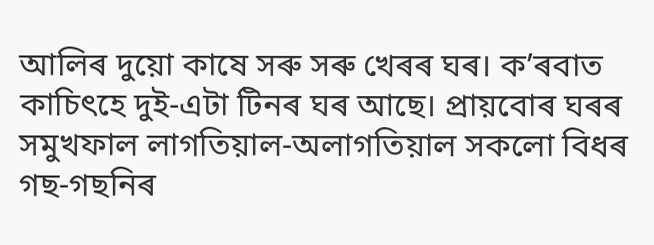আলিৰ দুয়ো কাষে সৰু সৰু খেৰৰ ঘৰ। ক’ৰবাত কাচিৎহে দুই-এটা টিনৰ ঘৰ আছে। প্ৰায়বোৰ ঘৰৰ সমুখফাল লাগতিয়াল-অলাগতিয়াল সকলো বিধৰ গছ-গছনিৰ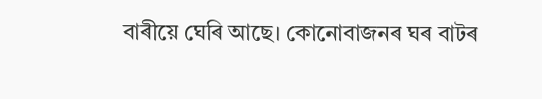বাৰীয়ে ঘেৰি আছে। কোনোবাজনৰ ঘৰ বাটৰ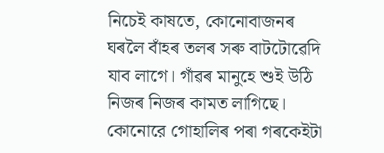নিচেই কাষতে, কোনোবাজনৰ ঘৰলৈ বাঁহৰ তলৰ সৰু বাটটোৱেদি যাব লাগে। গাঁৱৰ মানুহে শুই উঠি নিজৰ নিজৰ কামত লাগিছে। কোনোরে গোহালিৰ পৰা গৰকেইটা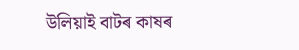উলিয়াই বাটৰ কাষৰ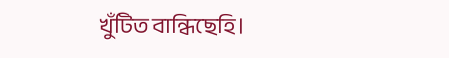খুঁটিত বান্ধিছেহি।